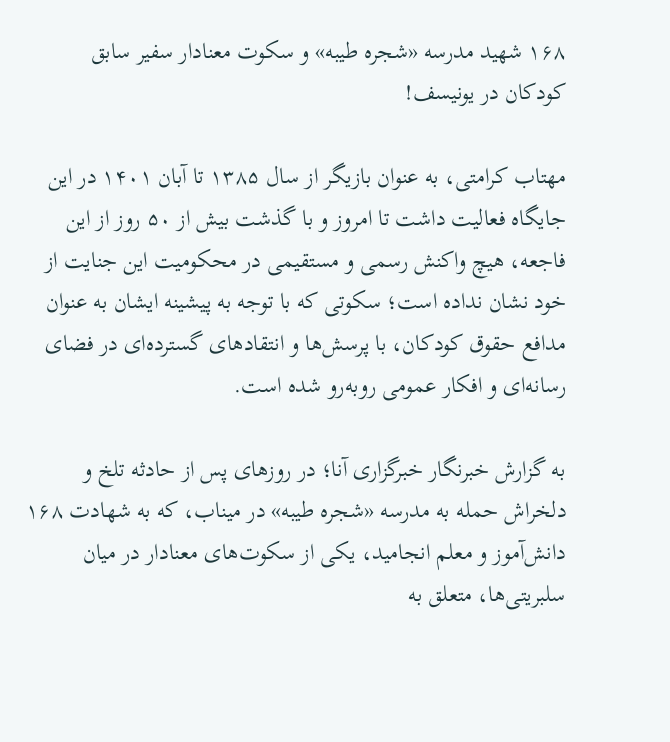۱۶۸ شهید مدرسه «شجره طیبه» و سکوت معنادار سفیر سابق کودکان در یونیسف!

مهتاب کرامتی، به عنوان بازیگر از سال ۱۳۸۵ تا آبان ۱۴۰۱ در این جایگاه فعالیت داشت تا امروز و با گذشت بیش از ۵۰ روز از این فاجعه، هیچ واکنش رسمی و مستقیمی در محکومیت این جنایت از خود نشان نداده است؛ سکوتی که با توجه به پیشینه ایشان به عنوان مدافع حقوق کودکان، با پرسش‌ها و انتقادهای گسترده‌ای در فضای رسانه‌ای و افکار عمومی روبه‌رو شده است.

به گزارش خبرنگار خبرگزاری آنا؛ در روزهای پس از حادثه تلخ و دلخراش حمله به مدرسه «شجره طیبه» در میناب، که به شهادت ۱۶۸ دانش‌آموز و معلم انجامید، یکی از سکوت‌های معنادار در میان سلبریتی‌ها، متعلق به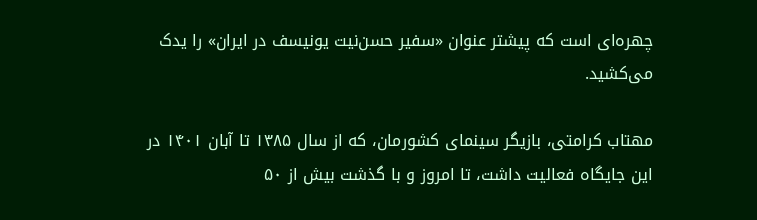چهره‌ای است که پیشتر عنوان «سفیر حسن‌نیت یونیسف در ایران» را یدک می‌کشید.

مهتاب کرامتی، بازیگر سینمای کشورمان، که از سال ۱۳۸۵ تا آبان ۱۴۰۱ در این جایگاه فعالیت داشت، تا امروز و با گذشت بیش از ۵۰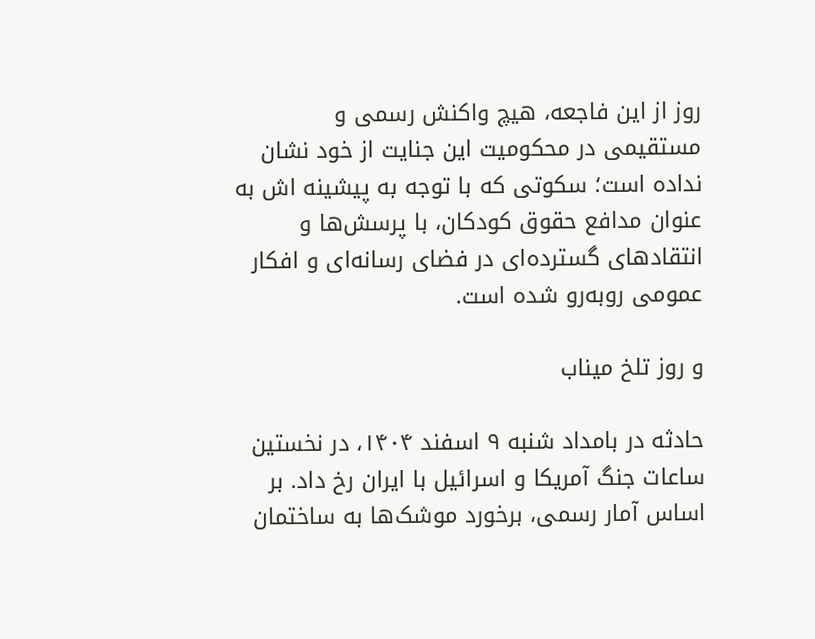روز از این فاجعه، هیچ واکنش رسمی و مستقیمی در محکومیت این جنایت از خود نشان نداده است؛ سکوتی که با توجه به پیشینه اش به عنوان مدافع حقوق کودکان، با پرسش‌ها و انتقادهای گسترده‌ای در فضای رسانه‌ای و افکار عمومی روبه‌رو شده است.

و روز تلخ میناب

حادثه در بامداد شنبه ۹ اسفند ۱۴۰۴، در نخستین ساعات جنگ آمریکا و اسرائیل با ایران رخ داد. بر اساس آمار رسمی، برخورد موشک‌ها به ساختمان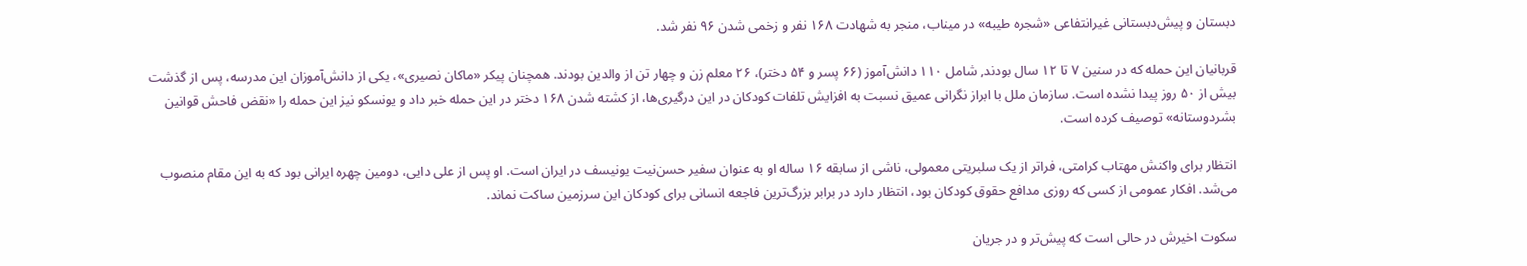دبستان و پیش‌دبستانی غیرانتفاعی «شجره طیبه» در میناب، منجر به شهادت ۱۶۸ نفر و زخمی شدن ۹۶ نفر شد.

قربانیان این حمله که در سنین ۷ تا ۱۲ سال بودند, شامل ۱۱۰ دانش‌آموز (۶۶ پسر و ۵۴ دختر)، ۲۶ معلم زن و چهار تن از والدین بودند. همچنان پیکر «ماکان نصیری»، یکی از دانش‌آموزان این مدرسه، پس از گذشت بیش از ۵۰ روز پیدا نشده است. سازمان ملل با ابراز نگرانی عمیق نسبت به افزایش تلفات کودکان در این درگیری‌ها، از کشته شدن ۱۶۸ دختر در این حمله خبر داد و یونسکو نیز این حمله را «نقض فاحش قوانین بشردوستانه» توصیف کرده است.

انتظار برای واکنش مهتاب کرامتی، فراتر از یک سلبریتی معمولی، ناشی از سابقه ۱۶ ساله او به عنوان سفیر حسن‌نیت یونیسف در ایران است. او پس از علی دایی، دومین چهره ایرانی بود که به این مقام منصوب می‌شد. افکار عمومی از کسی که روزی مدافع حقوق کودکان بود، انتظار دارد در برابر بزرگ‌ترین فاجعه انسانی برای کودکان این سرزمین ساکت نماند.

سکوت اخیرش در حالی است که پیش‌تر و در جریان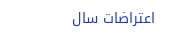اعتراضات سال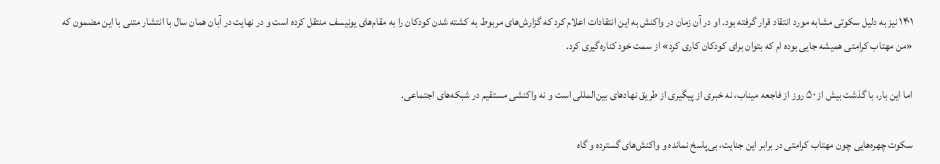۱۴۰۱ نیز به دلیل سکوتی مشابه مورد انتقاد قرار گرفته بود. او در آن زمان در واکنش به این انتقادات اعلام کرد که گزارش‌های مربوط به کشته شدن کودکان را به مقام‌های یونیسف منتقل کرده است و در نهایت در آبان همان سال با انتشار متنی با این مضمون که «من مهتاب کرامتی همیشه جایی بوده ام که بتوان برای کودکان کاری کرد» از سمت خود کناره‌گیری کرد.

اما این بار، با گذشت بیش از ۵۰ روز از فاجعه میناب، نه خبری از پیگیری از طریق نهادهای بین‌المللی است و نه واکنشی مستقیم در شبکه‌های اجتماعی.

سکوت چهره‌هایی چون مهتاب کرامتی در برابر این جنایت، بی‌پاسخ نمانده و واکنش‌های گسترده و گاه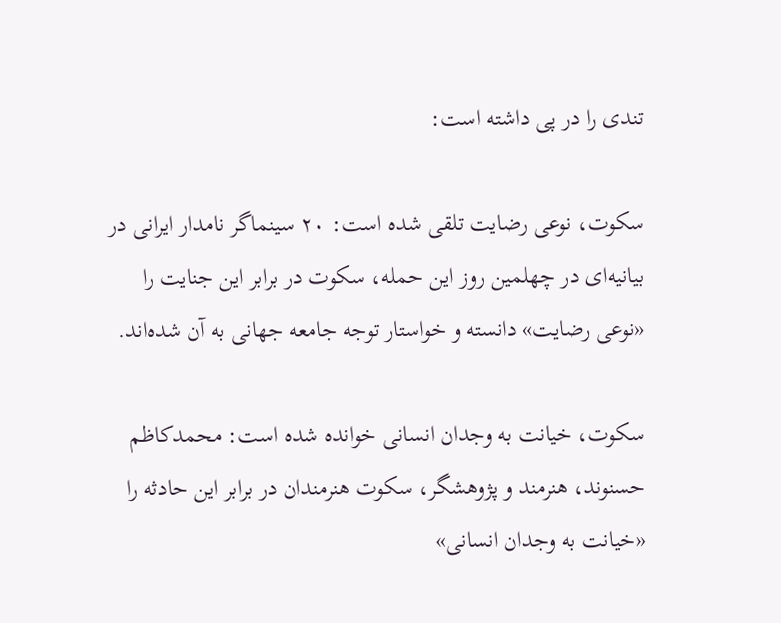تندی را در پی داشته است:

سکوت، نوعی رضایت تلقی شده است: ۲۰ سینماگر نامدار ایرانی در بیانیه‌ای در چهلمین روز این حمله، سکوت در برابر این جنایت را «نوعی رضایت» دانسته و خواستار توجه جامعه جهانی به آن شده‌اند.

سکوت، خیانت به وجدان انسانی خوانده شده است: محمدکاظم حسنوند، هنرمند و پژوهشگر، سکوت هنرمندان در برابر این حادثه را «خیانت به وجدان انسانی»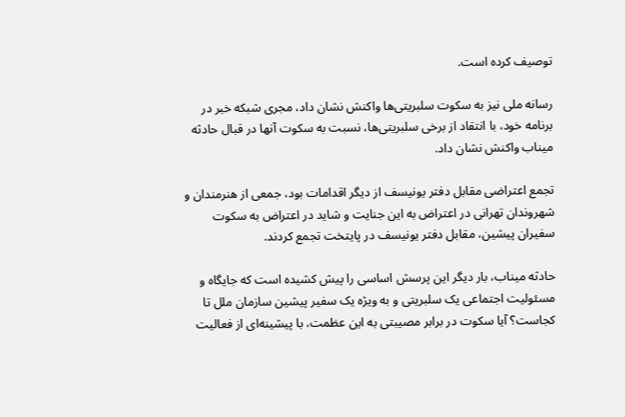توصیف کرده است.

رسانه ملی نیز به سکوت سلبریتی‌ها واکنش نشان داد، مجری شبکه خبر در برنامه خود، با انتقاد از برخی سلبریتی‌ها، نسبت به سکوت آنها در قبال حادثه میناب واکنش نشان داد.

تجمع اعتراضی مقابل دفتر یونیسف از دیگر اقدامات بود، جمعی از هنرمندان و شهروندان تهرانی در اعتراض به این جنایت و شاید در اعتراض به سکوت سفیران پیشین، مقابل دفتر یونیسف در پایتخت تجمع کردند.

حادثه میناب، بار دیگر این پرسش اساسی را پیش کشیده است که جایگاه و مسئولیت اجتماعی یک سلبریتی و به ویژه یک سفیر پیشین سازمان ملل تا کجاست؟ آیا سکوت در برابر مصیبتی به این عظمت، با پیشینه‌ای از فعالیت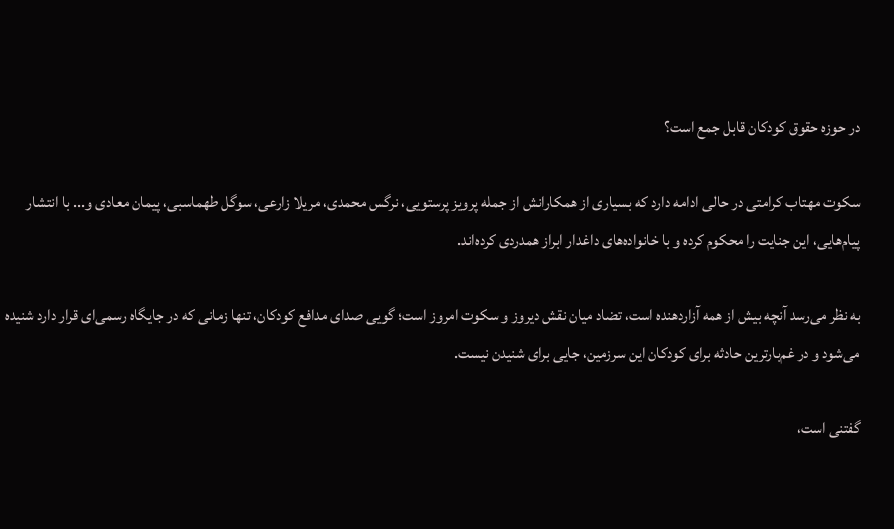در حوزه حقوق کودکان قابل جمع است؟

سکوت مهتاب کرامتی در حالی ادامه دارد که بسیاری از همکارانش از جمله پرویز پرستویی، نرگس محمدی، مریلا زارعی، سوگل طهماسبی، پیمان معادی و... با انتشار پیام‌هایی، این جنایت را محکوم کرده و با خانواده‌های داغدار ابراز همدردی کرده‌اند.

به نظر می‌رسد آنچه بیش از همه آزاردهنده است، تضاد میان نقش دیروز و سکوت امروز است؛ گویی صدای مدافع کودکان، تنها زمانی که در جایگاه رسمی‌ای قرار دارد شنیده می‌شود و در غم‌بارترین حادثه برای کودکان این سرزمین، جایی برای شنیدن نیست.

گفتنی است،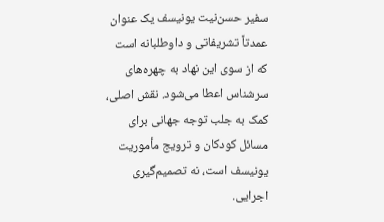سفیر حسن‌نیت یونیسف یک عنوان عمدتاً تشریفاتی و داوطلبانه است که از سوی این نهاد به چهره‌های سرشناس اعطا می‌شود. نقش اصلی، کمک به جلب توجه جهانی برای مسائل کودکان و ترویج مأموریت یونیسف است، نه تصمیم‌گیری اجرایی.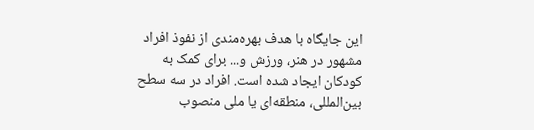این جایگاه با هدف بهره‌مندی از نفوذ افراد مشهور در هنر، ورزش و... برای کمک به کودکان ایجاد شده است. افراد در سه سطح بین‌المللی، منطقه‌ای یا ملی منصوب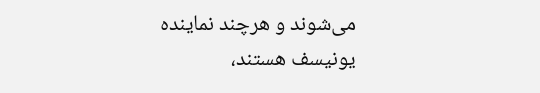می‌شوند و هرچند نماینده یونیسف هستند،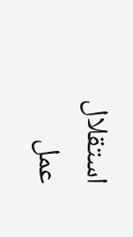استقلال عمل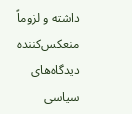داشته و لزوماً منعکس‌کننده دیدگاه‌های سیاسی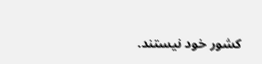کشور خود نیستند.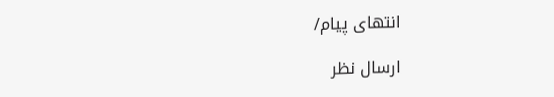انتهای پیام/

ارسال نظر